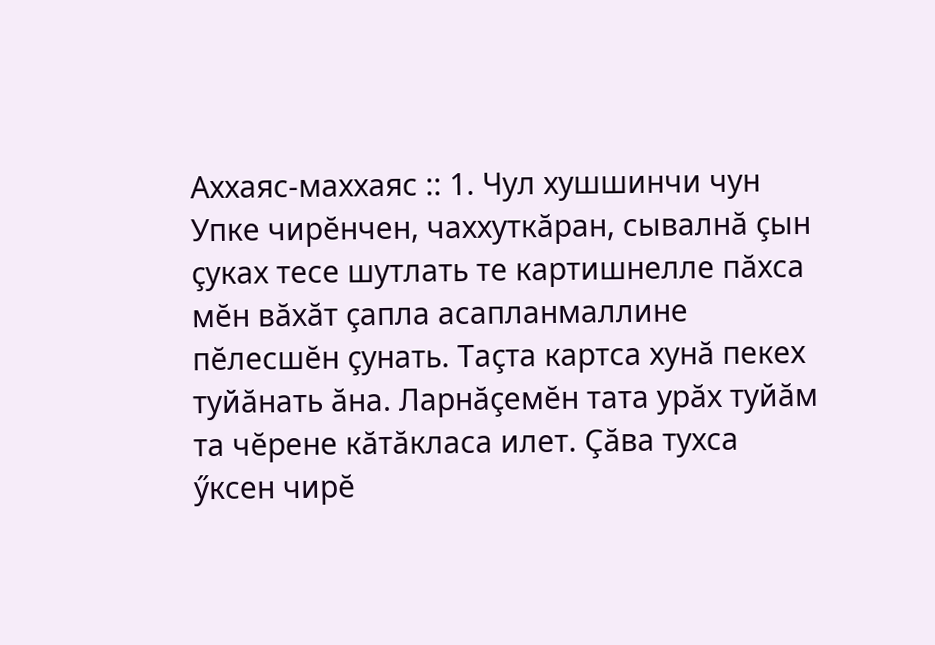Аххаяс-маххаяс :: 1. Чул хушшинчи чун
Упке чирĕнчен, чаххуткăран, сывалнă çын çуках тесе шутлать те картишнелле пăхса мĕн вăхăт çапла асапланмаллине пĕлесшĕн çунать. Таçта картса хунă пекех туйăнать ăна. Ларнăçемĕн тата урăх туйăм та чĕрене кăтăкласа илет. Çăва тухса ӳксен чирĕ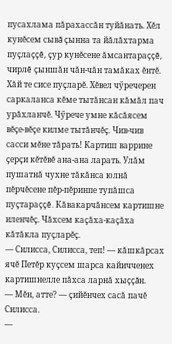пусахлама пăрахассăн туйăнать. Хĕл кунĕсем сывă çынна та йăлăхтарма пуçлаççĕ, çур кунĕсене ăмсантараççĕ, чирлĕ çыншăн чăн-чăн тамăках ĕнтĕ.
Хăй те сисе пуçларĕ. Хĕвел чӳречерен саркаланса кĕме тытăнсан кăмăл пач урăхланчĕ. Чӳрече умне кăсăясем вĕçе-вĕçе килме тытăнчĕç. Чив-чив сасси мĕне тăрать! Картиш варрине çерçи кĕтĕвĕ ана-ана ларать. Улăм пушатнă чухне тăкăнса юлнă пĕрчĕсене пĕр-пĕринпе тупăшса пуçтараççĕ. Кăвакарчăнсем картишне иленчĕç. Чăхсем каçăха-каçăха кăтăкла пуçларĕç.
— Силисса, Силисса, теп! — кăшкăрсах ячĕ Петĕр куçсем шарса кайичченех картишнелле пăхса ларнă хыççăн.
— Мĕн, атте? — çийĕнчех сасă пачĕ Силисса.
—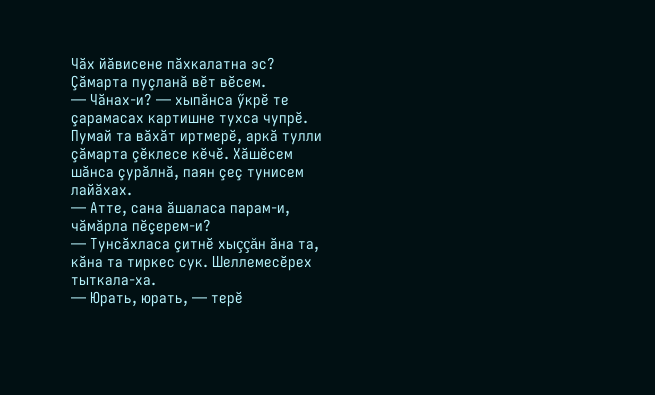Чăх йăвисене пăхкалатна эс? Çăмарта пуçланă вĕт вĕсем.
— Чăнах-и? — хыпăнса ӳкрĕ те çарамасах картишне тухса чупрĕ.
Пумай та вăхăт иртмерĕ, аркă тулли çăмарта çĕклесе кĕчĕ. Хăшĕсем шăнса çурăлнă, паян çеç тунисем лайăхах.
— Атте, сана ăшаласа парам-и, чăмăрла пĕçерем-и?
— Тунсăхласа çитнĕ хыççăн ăна та, кăна та тиркес сук. Шеллемесĕрех тыткала-ха.
— Юрать, юрать, — терĕ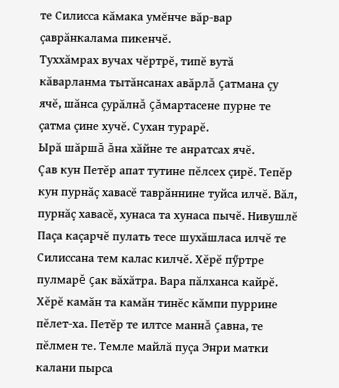те Силисса кăмака умĕнче вăр-вар çаврăнкалама пикенчĕ.
Туххăмрах вучах чĕртрĕ, типĕ вутă кăварланма тытăнсанах авăрлă çатмана çу ячĕ, шăнса çурăлнă çăмартасене пурне те çатма çине хучĕ. Сухан турарĕ.
Ырă шăршă ăна хăйне те анратсах ячĕ.
Çав кун Петĕр апат тутине пĕлсех çирĕ. Тепĕр кун пурнăç хавасĕ таврăннине туйса илчĕ. Вăл, пурнăç хавасĕ, хунаса та хунаса пычĕ. Нивушлĕ Паçа каçарчĕ пулать тесе шухăшласа илчĕ те Силиссана тем калас килчĕ. Хĕрĕ пӳртре пулмарĕ çак вăхăтра. Вара пăлханса кайрĕ. Хĕрĕ камăн та камăн тинĕс кăмпи пуррине пĕлет-ха. Петĕр те илтсе маннă çавна, те пĕлмен те. Темле майлă пуçа Энри матки калани пырса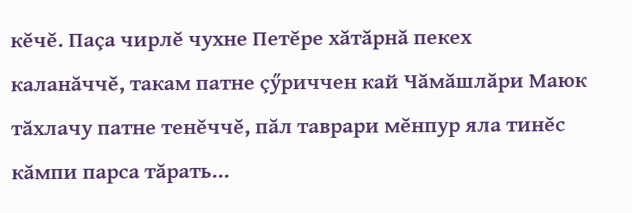кĕчĕ. Паçа чирлĕ чухне Петĕре хăтăрнă пекех каланăччĕ, такам патне çӳриччен кай Чăмăшлăри Маюк тăхлачу патне тенĕччĕ, пăл таврари мĕнпур яла тинĕс кăмпи парса тăрать...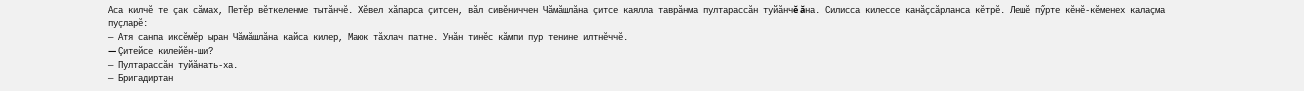Аса килчĕ те çак сăмах, Петĕр вĕткеленме тытăнчĕ. Хĕвел хăпарса çитсен, вăл сивĕниччен Чăмăшлăна çитсе каялла таврăнма пултарассăн туйăнчĕ ăна. Силисса килессе канăçсăрланса кĕтрĕ. Лешĕ пӳрте кĕнĕ-кĕменех калаçма пуçларĕ:
— Атя санпа иксĕмĕр ыран Чăмăшлăна кайса килер, Маюк тăхлач патне. Унăн тинĕс кăмпи пур тенине илтнĕччĕ.
— Çитейсе килейĕн-ши?
— Пултарассăн туйăнать-ха.
— Бригадиртан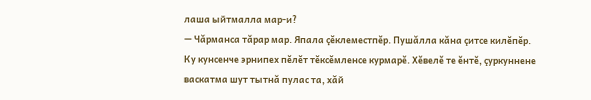лаша ыйтмалла мар-и?
— Чăрманса тăрар мар. Япала çĕклеместпĕр. Пушăлла кăна çитсе килĕпĕр.
Ку кунсенче эрнипех пĕлĕт тĕксĕмленсе курмарĕ. Хĕвелĕ те ĕнтĕ, çуркуннене васкатма шут тытнă пулас та, хăй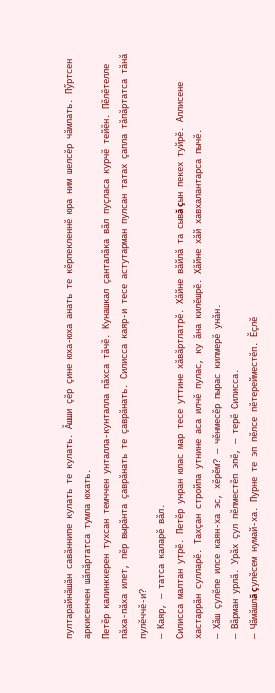пултарайнăшăн савăннипе кулать те кулать. Ăшши çĕр çине юха-юха анать те кĕрпекленнĕ юра ним шелсĕр чăмлать. Пӳртсен аркисенчен шăпăртатса тумла юхать.
Петĕр калинккерен тухсан темччен унталла-кунталла пăхса тăчĕ. Кунашкал çанталăка вăл пуçласа курчĕ тейĕн. Пĕлĕтелле пăха-пăха илет, пĕр вырăнта çаврăнать те çаврăнать. Силисса каяр-и тесе астутарман пулсан татах çапла тăпăртатса тăнă пулĕччĕ-и?
— Каяр, — татса каларĕ вăл.
Силисса малтан утрĕ. Петĕр унран юлас мар тесе уттине хăвăртлатрĕ. Хăйне вăйлă та сывă çын пекех туйрĕ. Аллисене хастаррăн сулларĕ. Тахçан стройпа утнине аса илчĕ пулас, ку ăна килĕшрĕ. Хăйне хăй хавхалантарса пычĕ.
— Хăш çулĕпе илсе каян-ха эс, хĕрĕм? — чĕнмесĕр пырас килмерĕ унăн.
— Вăрман урлă. Урăх çул пĕлместĕп эпĕ, — терĕ Силисса.
— Чăмăшлă çулĕсем нумай-ха. Пурне те эп пĕлсе пĕтерейместĕп. Ĕçлĕ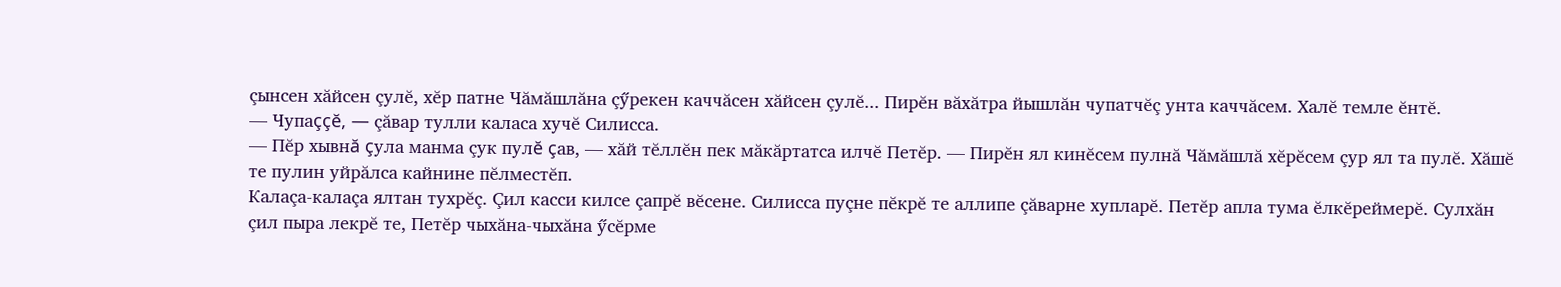çынсен хăйсен çулĕ, хĕр патне Чăмăшлăна çӳрекен каччăсен хăйсен çулĕ... Пирĕн вăхăтра йышлăн чупатчĕç унта каччăсем. Халĕ темле ĕнтĕ.
— Чупаççĕ, — çăвар тулли каласа хучĕ Силисса.
— Пĕр хывнă çула манма çук пулĕ çав, — хăй тĕллĕн пек мăкăртатса илчĕ Петĕр. — Пирĕн ял кинĕсем пулнă Чăмăшлă хĕрĕсем çур ял та пулĕ. Хăшĕ те пулин уйрăлса кайнине пĕлместĕп.
Калаçа-калаçа ялтан тухрĕç. Çил касси килсе çапрĕ вĕсене. Силисса пуçне пĕкрĕ те аллипе çăварне хупларĕ. Петĕр апла тума ĕлкĕреймерĕ. Сулхăн çил пыра лекрĕ те, Петĕр чыхăна-чыхăна ӳсĕрме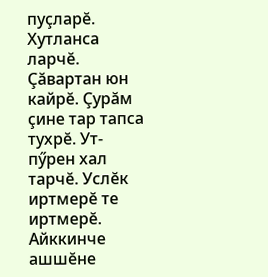пуçларĕ. Хутланса ларчĕ. Çăвартан юн кайрĕ. Çурăм çине тар тапса тухрĕ. Ут-пӳрен хал тарчĕ. Услĕк иртмерĕ те иртмерĕ.
Айккинче ашшĕне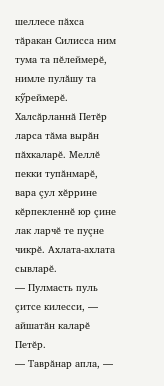шеллесе пăхса тăракан Силисса ним тума та пĕлеймерĕ, нимле пулăшу та кӳреймерĕ.
Халсăрланнă Петĕр ларса тăма вырăн пăхкаларĕ. Меллĕ пекки тупăнмарĕ, вара çул хĕррине кĕрпекленнĕ юр çине лак ларчĕ те пуçне чикрĕ. Ахлата-ахлата сывларĕ.
— Пулмасть пуль çитсе килесси, — айшатăн каларĕ Петĕр.
— Таврăнар апла, —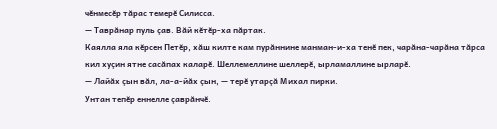чĕнмесĕр тăрас темерĕ Силисса.
— Таврăнар пуль çав. Вăй кĕтĕр-ха пăртак.
Каялла яла кĕрсен Петĕр, хăш килте кам пурăннине манман-и-ха тенĕ пек, чарăна-чарăна тăрса кил хуçин ятне сасăпах каларĕ. Шеллемеллине шеллерĕ, ырламаллине ырларĕ.
— Лайăх çын вăл, ла-а-йăх çын, — терĕ утарçă Михал пирки.
Унтан тепĕр еннелле çаврăнчĕ.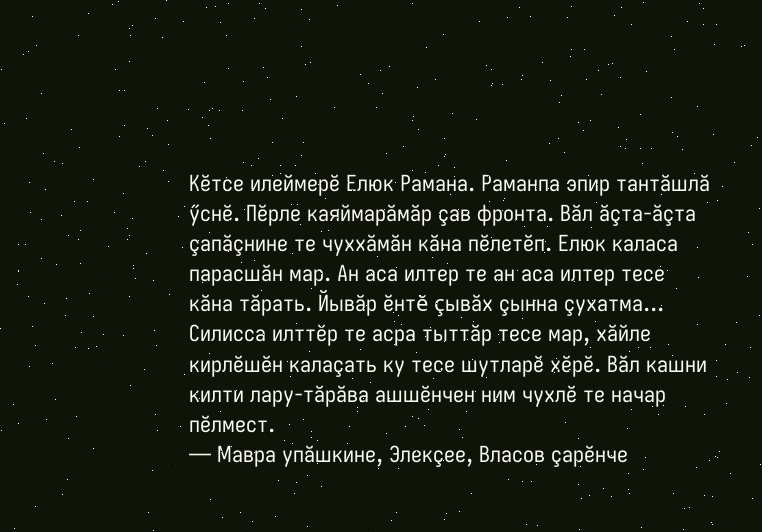Кĕтсе илеймерĕ Елюк Рамана. Раманпа эпир тантăшлă ӳснĕ. Пĕрле каяймарăмăр çав фронта. Вăл ăçта-ăçта çапăçнине те чуххăмăн кăна пĕлетĕп. Елюк каласа парасшăн мар. Ан аса илтер те ан аса илтер тесе кăна тăрать. Йывăр ĕнтĕ çывăх çынна çухатма...
Силисса илттĕр те асра тыттăр тесе мар, хăйле кирлĕшĕн калаçать ку тесе шутларĕ хĕрĕ. Вăл кашни килти лару-тăрăва ашшĕнчен ним чухлĕ те начар пĕлмест.
— Мавра упăшкине, Элекçее, Власов çарĕнче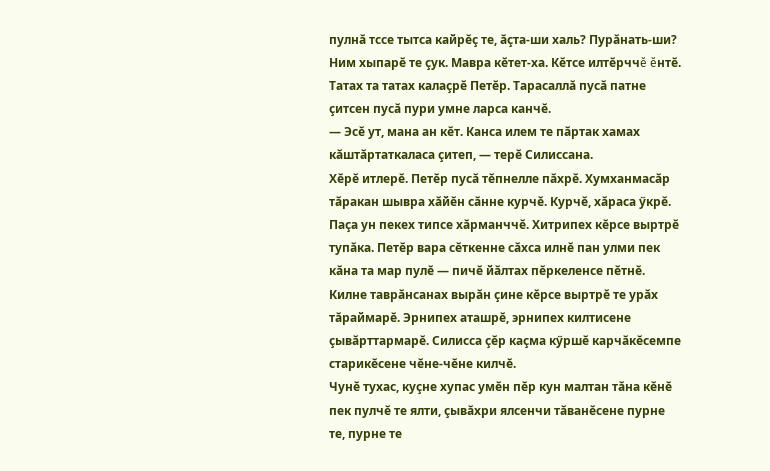пулнă тссе тытса кайрĕç те, ăçта-ши халь? Пурăнать-ши? Ним хыпарĕ те çук. Мавра кĕтет-ха. Кĕтсе илтĕрччĕ ĕнтĕ.
Татах та татах калаçрĕ Петĕр. Тарасаллă пусă патне çитсен пусă пури умне ларса канчĕ.
— Эсĕ ут, мана ан кĕт. Канса илем те пăртак хамах кăштăртаткаласа çитеп, — терĕ Силиссана.
Хĕрĕ итлерĕ. Петĕр пусă тĕпнелле пăхрĕ. Хумханмасăр тăракан шывра хăйĕн сăнне курчĕ. Курчĕ, хăраса ӳкрĕ. Паçа ун пекех типсе хăрманччĕ. Хитрипех кĕрсе выртрĕ тупăка. Петĕр вара сĕткенне сăхса илнĕ пан улми пек кăна та мар пулĕ — пичĕ йăлтах пĕркеленсе пĕтнĕ.
Килне таврăнсанах вырăн çине кĕрсе выртрĕ те урăх тăраймарĕ. Эрнипех аташрĕ, эрнипех килтисене çывăрттармарĕ. Силисса çĕр каçма кӳршĕ карчăкĕсемпе старикĕсене чĕне-чĕне килчĕ.
Чунĕ тухас, куçне хупас умĕн пĕр кун малтан тăна кĕнĕ пек пулчĕ те ялти, çывăхри ялсенчи тăванĕсене пурне те, пурне те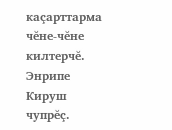каçарттарма чĕне-чĕне килтерчĕ. Энрипе Кируш чупрĕç.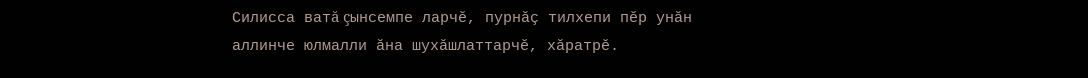Силисса ватă çынсемпе ларчĕ, пурнăç тилхепи пĕр унăн аллинче юлмалли ăна шухăшлаттарчĕ, хăратрĕ.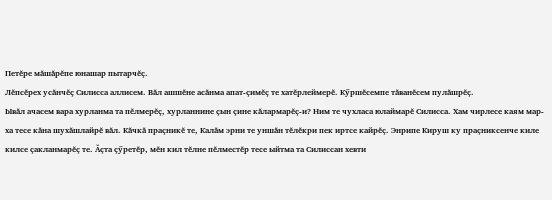Петĕре мăшăрĕпе юнашар пытарчĕç.
Лĕпсĕрех усăнчĕç Силисса аллисем. Вăл ашшĕне асăнма апат-çимĕç те хатĕрлеймерĕ. Кӳршĕсемпе тăванĕсем пулăшрĕç.
Ывăл ачасем вара хурланма та пĕлмерĕç, хурланнине çын çине кăлармарĕç-и? Ним те чухласа юлаймарĕ Силисса. Хам чирлесе каям мар-ха тесе кăна шухăшлайрĕ вăл. Кăчкă праçникĕ те, Калăм эрни те уншăн тĕлĕкри пек иртсе кайрĕç. Энрипе Кируш ку праçниксенче киле килсе çакланмарĕç те. Ăçта çӳретĕр, мĕн кил тĕлне пĕлместĕр тесе ыйтма та Силиссан хевти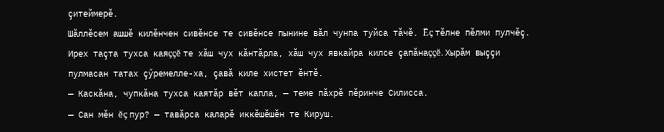çитеймерĕ.
Шăллĕсем ашшĕ килĕнчен сивĕнсе те сивĕнсе пынине вăл чунпа туйса тăчĕ. Ĕç тĕлне пĕлми пулчĕç. Ирех таçта тухса каяççĕ те хăш чух кăнтăрла, хăш чух явкайра килсе çапăнаççĕ. Хырăм выççи пулмасан татах çӳремелле-ха, çавă киле хистет ĕнтĕ.
— Каскăна, чупкăна тухса каятăр вĕт капла, — теме пăхрĕ пĕринче Силисса.
— Сан мĕн ĕç пур? — тавăрса каларĕ иккĕшĕшĕн те Кируш.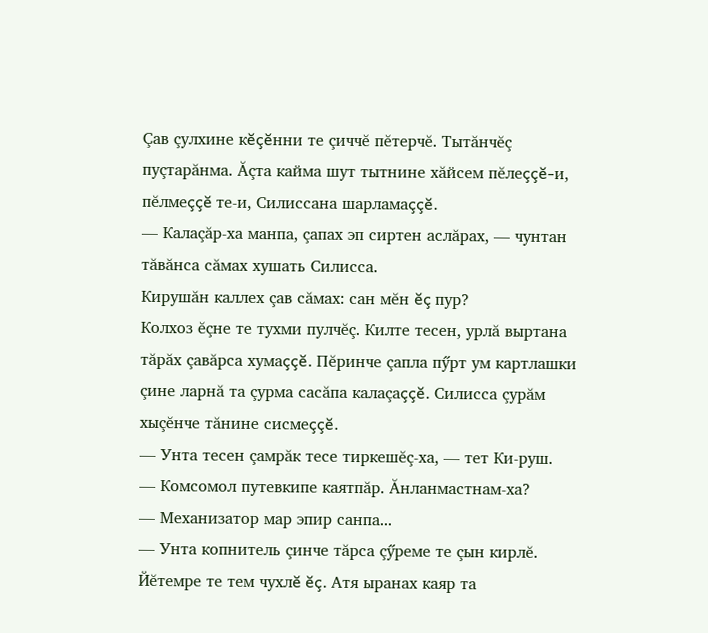Çав çулхине кĕçĕнни те çиччĕ пĕтерчĕ. Тытăнчĕç пуçтарăнма. Ăçта кайма шут тытнине хăйсем пĕлеççĕ-и, пĕлмеççĕ те-и, Силиссана шарламаççĕ.
— Калаçăр-ха манпа, çапах эп сиртен аслăрах, — чунтан тăвăнса сăмах хушать Силисса.
Кирушăн каллех çав сăмах: сан мĕн ĕç пур?
Колхоз ĕçне те тухми пулчĕç. Килте тесен, урлă выртана тăрăх çавăрса хумаççĕ. Пĕринче çапла пӳрт ум картлашки çине ларнă та çурма сасăпа калаçаççĕ. Силисса çурăм хыçĕнче тăнине сисмеççĕ.
— Унта тесен çамрăк тесе тиркешĕç-ха, — тет Ки-руш.
— Комсомол путевкипе каятпăр. Ăнланмастнам-ха?
— Механизатор мар эпир санпа...
— Унта копнитель çинче тăрса çӳреме те çын кирлĕ. Йĕтемре те тем чухлĕ ĕç. Атя ыранах каяр та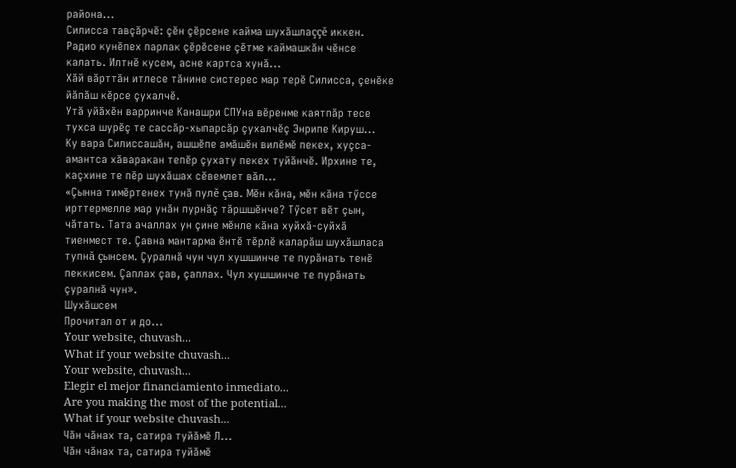района...
Силисса тавçăрчĕ: çĕн çĕрсене кайма шухăшлаççĕ иккен. Радио кунĕпех парлак çĕрĕсене çĕтме каймашкăн чĕнсе калать. Илтнĕ кусем, асне картса хунă...
Хăй вăрттăн итлесе тăнине систерес мар терĕ Силисса, çенĕке йăпăш кĕрсе çухалчĕ.
Утă уйăхĕн варринче Канашри СПУна вĕренме каятпăр тесе тухса шурĕç те сассăр-хыпарсăр çухалчĕç Энрипе Кируш...
Ку вара Силиссашăн, ашшĕпе амăшĕн вилĕмĕ пекех, хуçса-амантса хăваракан тепĕр çухату пекех туйăнчĕ. Ирхине те, каçхине те пĕр шухăшах сĕвемлет вăл...
«Çынна тимĕртенех тунă пулĕ çав. Мĕн кăна, мĕн кăна тӳссе ирттермелле мар унăн пурнăç тăршшĕнче? Тӳсет вĕт çын, чăтать. Тата ачаллах ун çине мĕнле кăна хуйхă-суйхă тиенмест те. Çавна мантарма ĕнтĕ тĕрлĕ каларăш шухăшласа тупнă çынсем. Çуралнă чун чул хушшинче те пурăнать тенĕ пеккисем. Çаплах çав, çаплах. Чул хушшинче те пурăнать çуралнă чун».
Шухăшсем
Прочитал от и до...
Your website, chuvash...
What if your website chuvash...
Your website, chuvash...
Elegir el mejor financiamiento inmediato...
Are you making the most of the potential...
What if your website chuvash...
Чăн чăнах та, сатира туйăмĕ Л...
Чăн чăнах та, сатира туйăмĕ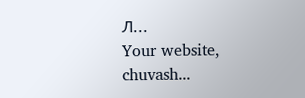Л...
Your website, chuvash...